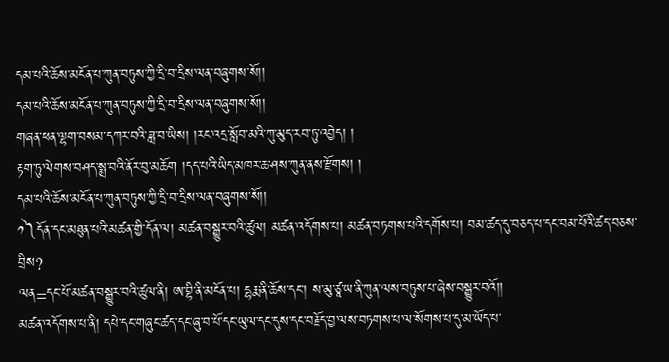དམ་པའི་ཆོས་མངོན་པ་ཀུན་བཏུས་ཀྱི་དྲི་བ་དྲིས་ལན་བཞུགས་སོ།།
དམ་པའི་ཆོས་མངོན་པ་ཀུན་བཏུས་ཀྱི་དྲི་བ་དྲིས་ལན་བཞུགས་སོ།།
གཞན་ཕན་ལྷག་བསམ་དཀར་བའི་ཟླ་བ་ཡིས། །རང་འདྲ་སློབ་མའི་ཀུ་མུད་རབ་ཏུ་འབྱེད། །
རྟག་ཏུ་ལེགས་བཤད་སྨྲ་བའི་ནོར་བུ་མཆོག །དད་པའི་ཡིད་མཁར་ཆ་ཤས་ཀུན་ནས་རྫོགས། །
དམ་པའི་ཆོས་མངོན་པ་ཀུན་བཏུས་ཀྱི་དྲི་བ་དྲིས་ལན་བཞུགས་སོ།།
༡༽དོན་དང་མཐུན་པའི་མཚན་གྱི་དོན་ལ། མཚན་བསྒྱུར་བའི་ཚུལ། མཚན་འདོགས་པ། མཚན་བཏགས་པའི་དགོས་པ། བམ་ཚད་དུ་བཅད་པ་དང་བམ་པོའི་ཚད་བཅས་བྲིས?
ལན=དང་པོ་མཚན་བསྒྱུར་བའི་ཚུལ་ནི། ཨ་བྷི་ནི་མངོན་པ། དྷརྨ་ནི་ཆོས་དང་། ས་མུ་ཙཱ་ཡ་ནི་ཀུན་ལས་བཏུས་པ་ཞེས་བསྒྱུར་བའོ།།
མཚན་འདོགས་པ་ནི། དཔེ་དང་གཞུང་ཚད་དང་ཞུ་བ་པོ་དང་ཡུལ་དང་དུས་དང་བརྗོད་བྱ་ལས་བཏགས་པ་ལ་སོགས་པ་དུ་མ་ཡོད་པ་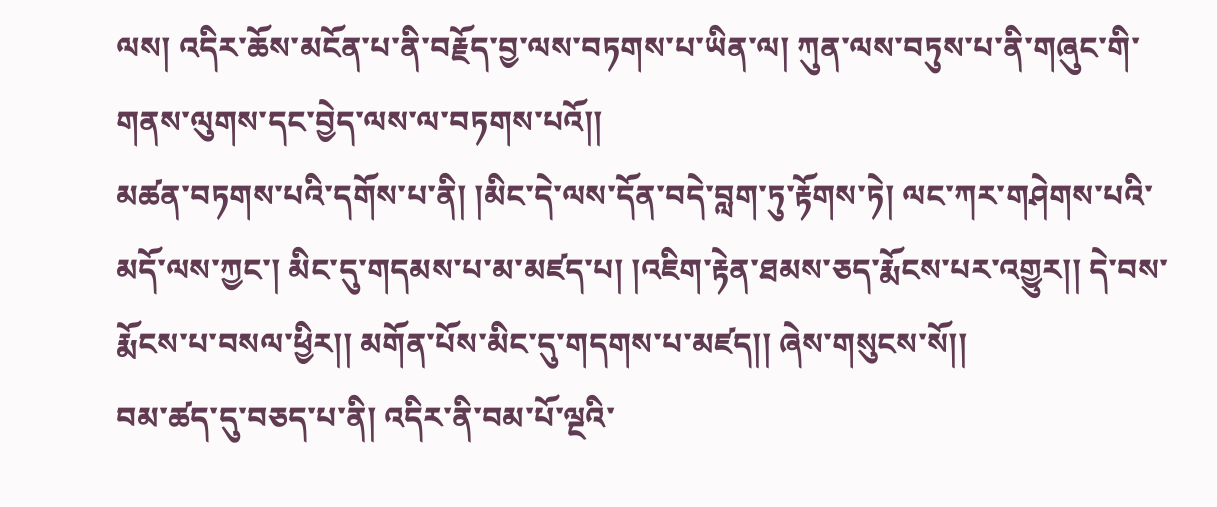ལས། འདིར་ཆོས་མངོན་པ་ནི་བརྗོད་བྱ་ལས་བཏགས་པ་ཡིན་ལ། ཀུན་ལས་བཏུས་པ་ནི་གཞུང་གི་གནས་ལུགས་དང་བྱེད་ལས་ལ་བཏགས་པའོ།།
མཚན་བཏགས་པའི་དགོས་པ་ནི། །མིང་དེ་ལས་དོན་བདེ་བླག་ཏུ་རྟོགས་ཏེ། ལང་ཀར་གཤེགས་པའི་མདོ་ལས་ཀྱང་། མིང་དུ་གདམས་པ་མ་མཛད་པ། །འཇིག་རྟེན་ཐམས་ཅད་རྨོངས་པར་འགྱུར།། དེ་བས་རྨོངས་པ་བསལ་ཕྱིར།། མགོན་པོས་མིང་དུ་གདགས་པ་མཛད།། ཞེས་གསུངས་སོ།།
བམ་ཚད་དུ་བཅད་པ་ནི། འདིར་ནི་བམ་པོ་ལྔའི་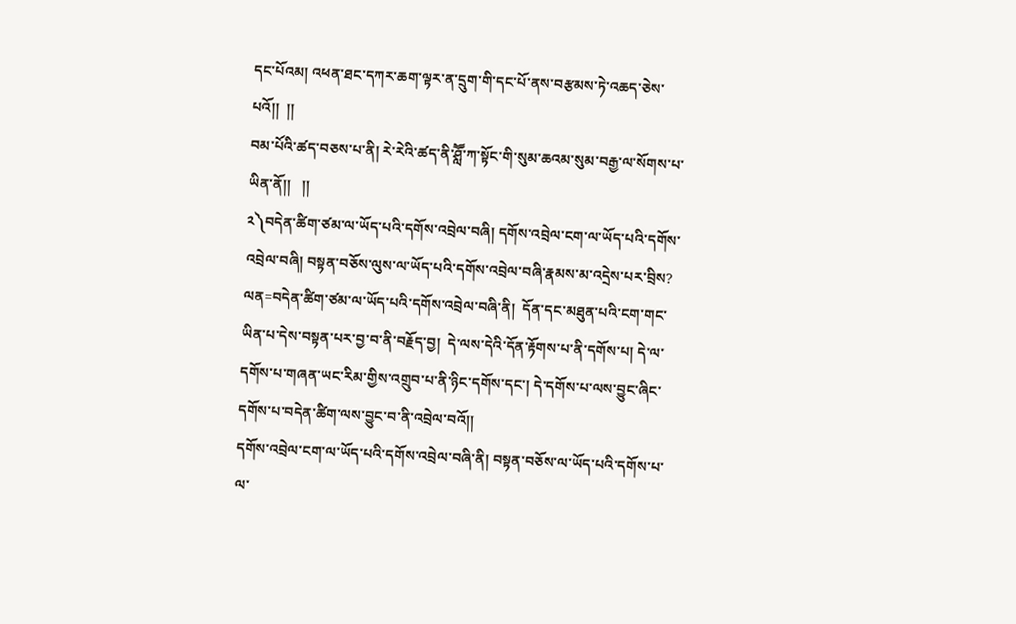དང་པོའམ། འཕན་ཐང་དཀར་ཆག་ལྟར་ན་དྲུག་གི་དང་པོ་ནས་བརྩམས་ཏེ་འཆད་ཅེས་པའོ།།  །།
བམ་པོའི་ཚད་བཅས་པ་ནི། རེ་རེའི་ཚད་ནི་ཤླཽ་ཀ་སྟོང་གི་སུམ་ཆའམ་སུམ་བརྒྱ་ལ་སོགས་པ་ཡིན་ནོ།།   །།
༢༽བདེན་ཚིག་ཙམ་ལ་ཡོད་པའི་དགོས་འབྲེལ་བཞི། དགོས་འབྲེལ་ངག་ལ་ཡོད་པའི་དགོས་འབྲེལ་བཞི། བསྟན་བཅོས་ལུས་ལ་ཡོད་པའི་དགོས་འབྲེལ་བཞི་རྣམས་མ་འདྲེས་པར་བྲིས?
ལན=བདེན་ཚིག་ཙམ་ལ་ཡོད་པའི་དགོས་འབྲེལ་བཞི་ནི།  དོན་དང་མཐུན་པའི་ངག་གང་ཡིན་པ་དེས་བསྟན་པར་བྱ་བ་ནི་བརྗོད་བྱ།  དེ་ལས་དེའི་དོན་རྟོགས་པ་ནི་དགོས་པ། དེ་ལ་དགོས་པ་གཞན་ཡང་རིམ་གྱིས་འགྲུབ་པ་ནི་ཉིང་དགོས་དང་། དེ་དགོས་པ་ལས་བྱུང་ཞིང་དགོས་པ་བདེན་ཚིག་ལས་བྱུང་བ་ནི་འབྲེལ་བའོ།།
དགོས་འབྲེལ་ངག་ལ་ཡོད་པའི་དགོས་འབྲེལ་བཞི་ནི། བསྟན་བཅོས་ལ་ཡོད་པའི་དགོས་པ་ལ་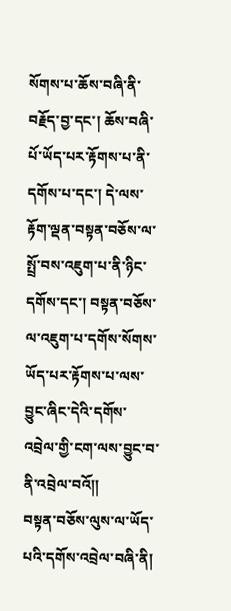སོགས་པ་ཆོས་བཞི་ནི་བརྗོད་བྱ་དང་། ཆོས་བཞི་པོ་ཡོད་པར་རྟོགས་པ་ནི་དགོས་པ་དང་། དེ་ལས་རྟོག་ལྡན་བསྟན་བཅོས་ལ་སྤྲོ་བས་འཇུག་པ་ནི་ཉིང་དགོས་དང་། བསྟན་བཅོས་ལ་འཇུག་པ་དགོས་སོགས་ཡོད་པར་རྟོགས་པ་ལས་བྱུང་ཞིང་དེའི་དགོས་འབྲེལ་གྱི་ངག་ལས་བྱུང་བ་ནི་འབྲེལ་བའོ།།
བསྟན་བཅོས་ལུས་ལ་ཡོད་པའི་དགོས་འབྲེལ་བཞི་ནི།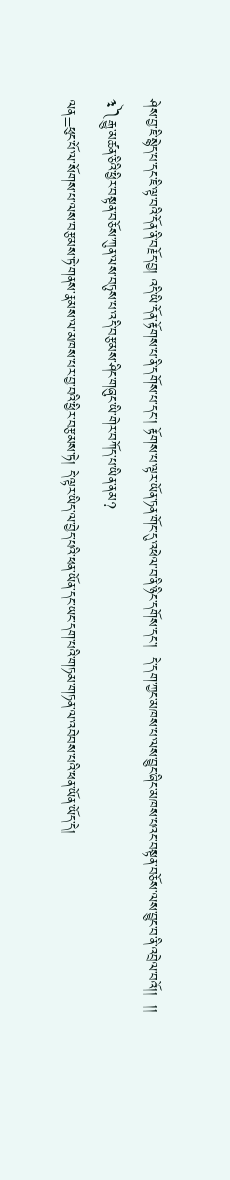ཤེས་བྱ་ཇི་སྙེད་པ་དང་ཇི་ལྟ་བའི་དོན་ནི་བརྗོད་བྱ། འདི་ཡི་དོན་རྟོགས་པ་ནི་དགོས་པ་དང་། རྟོགས་པ་ལྟར་ཡོན་ཏན་གོང་དུ་འཕེལ་བ་ནི་ཉིང་དགོས་དང་།  དེ་དག་ཀྱང་མཁས་པ་ལས་བྱུང་ཞིང་མཁས་པའང་བསྟན་བཅོས་ལས་བྱུང་བ་ནི་འབྲེལ་བའོ།།  །།
༣༽རྒྱུ་མཚན་ཅིའི་ཕྱིར་བསྟན་བཅོས་ཀུན་ལས་བཏུས་པ་འདི་བརྩམས་ཤིང་གཞུང་ཡི་གེར་བཀོད་པ་ཡིན་ནམ?
ལན=ཕུང་པོ་ལ་སོགས་པ་ལས་བརྩམས་ཏེ་གནས་རྣམས་ལ་མཁས་པར་བྱ་བའི་ཕྱིར་བརྩམས་ཏེ། དེ་ལྟར་ཡིད་ལ་བྱེད་པའི་ཕན་ཡོན་དང་ཡང་དག་པའི་གཏམ་གཏན་ལ་འབེབས་པའི་ཕན་ཡོན་ཡོད་དེ།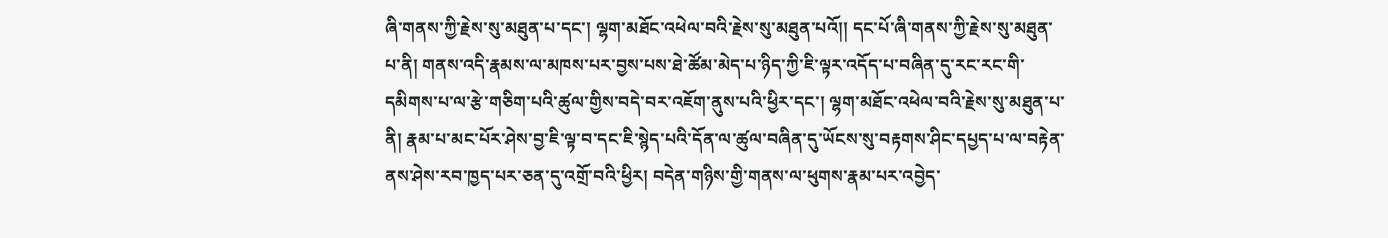ཞི་གནས་ཀྱི་རྗེས་སུ་མཐུན་པ་དང་། ལྷག་མཐོང་འཕེལ་བའི་རྗེས་སུ་མཐུན་པའོ།། དང་པོ་ཞི་གནས་ཀྱི་རྗེས་སུ་མཐུན་པ་ནི། གནས་འདི་རྣམས་ལ་མཁས་པར་བྱས་པས་ཐེ་ཚོམ་མེད་པ་ཉིད་ཀྱི་ཇི་ལྟར་འདོད་པ་བཞིན་དུ་རང་རང་གི་དམིགས་པ་ལ་རྩེ་གཅིག་པའི་ཚུལ་གྱིས་བདེ་བར་འཇོག་ནུས་པའི་ཕྱིར་དང་། ལྷག་མཐོང་འཕེལ་བའི་རྗེས་སུ་མཐུན་པ་ནི། རྣམ་པ་མང་པོར་ཤེས་བྱ་ཇི་ལྟ་བ་དང་ཇི་སྙེད་པའི་དོན་ལ་ཚུལ་བཞིན་དུ་ཡོངས་སུ་བརྟགས་ཤིང་དཔྱད་པ་ལ་བརྟེན་ནས་ཤེས་རབ་ཁྱད་པར་ཅན་དུ་འགྲོ་བའི་ཕྱིར། བདེན་གཉིས་གྱི་གནས་ལ་ཕུགས་རྣམ་པར་འབྱེད་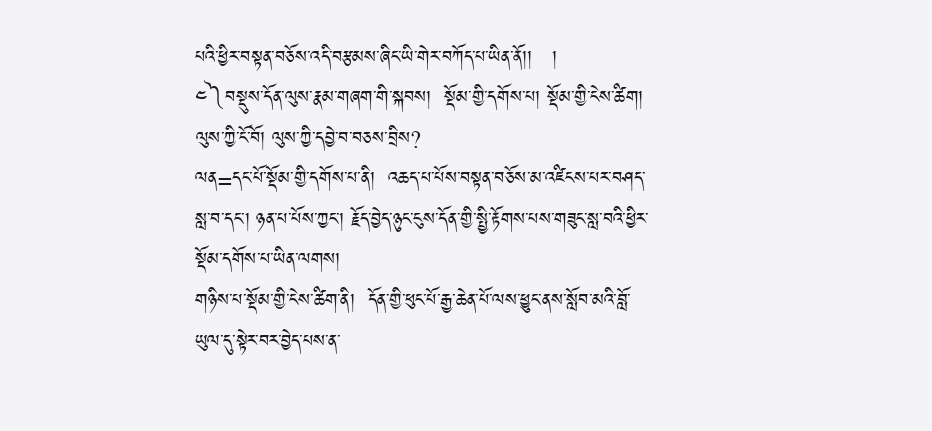པའི་ཕྱིར་བསྟན་བཅོས་འདི་བརྩམས་ཞིང་ཡི་གེར་བཀོད་པ་ཡིན་ནོ།།   །
༤༽བསྡུས་དོན་ལུས་རྣམ་གཞག་གི་སྐབས།  སྡོམ་གྱི་དགོས་པ། སྡོམ་གྱི་ངེས་ཚིག། ལུས་ཀྱི་ངོ་བོ། ལུས་ཀྱི་དབྱེ་བ་བཅས་བྲིས?
ལན=དང་པོ་སྡོམ་གྱི་དགོས་པ་ནི།  འཆད་པ་པོས་བསྟན་བཅོས་མ་འཛིངས་པར་བཤད་སླ་བ་དང་། ཉན་པ་པོས་ཀྱང་། རྗོད་བྱེད་ཉུང་ངུས་དོན་གྱི་སྤྱི་རྟོགས་པས་གཟུང་སླ་བའི་ཕྱིར་སྡོམ་དགོས་པ་ཡིན་ལགས།
གཉིས་པ་སྡོམ་གྱི་ངེས་ཚིག་ནི།  དོན་གྱི་ཕུང་པོ་རྒྱ་ཆེན་པོ་ལས་ཕྱུང་ནས་སློབ་མའི་བློ་ཡུལ་དུ་སྟེར་བར་བྱེད་པས་ན་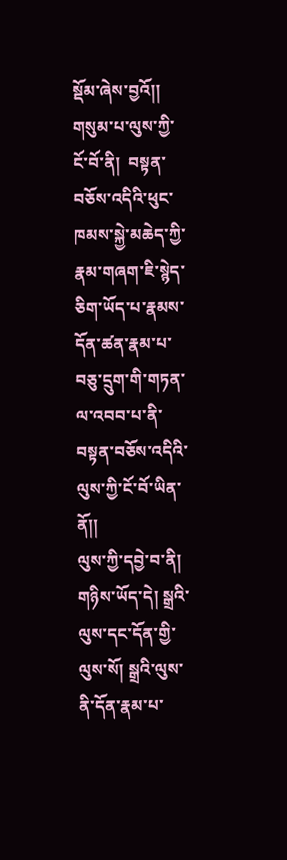སྡོམ་ཞེས་བྱའོ།།
གསུམ་པ་ལུས་ཀྱི་ངོ་བོ་ནི།  བསྟན་བཅོས་འདིའི་ཕུང་ཁམས་སྐྱེ་མཆེད་ཀྱི་རྣམ་གཞག་ཇི་སྙེད་ཅིག་ཡོད་པ་རྣམས་དོན་ཚན་རྣམ་པ་བཅུ་དྲུག་གི་གཏན་ལ་འབབ་པ་ནི་བསྟན་བཅོས་འདིའི་ལུས་ཀྱི་ངོ་བོ་ཡིན་ནོ།།
ལུས་ཀྱི་དབྱེ་བ་ནི། གཉིས་ཡོད་དེ། སྒྲའི་ལུས་དང་དོན་གྱི་ལུས་སོ། སྒྲའི་ལུས་ནི་དོན་རྣམ་པ་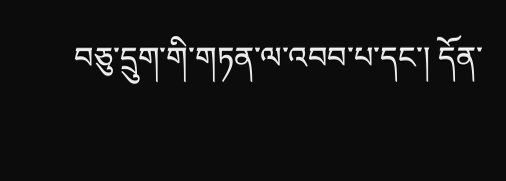བཅུ་དྲུག་གི་གཏན་ལ་འབབ་པ་དང་། དོན་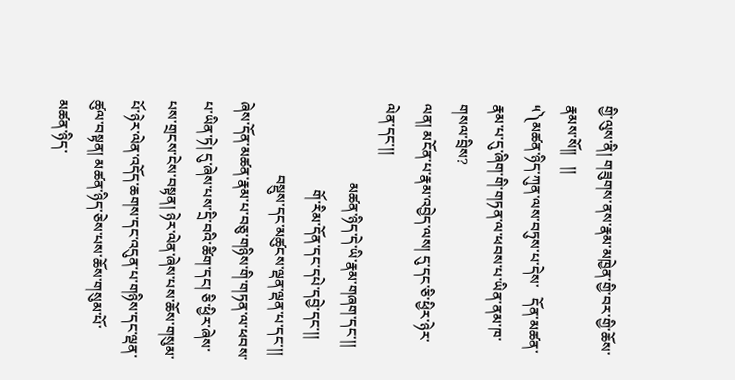གྱི་ལུས་ནི། གཟུགས་ནས་རྣམ་མཁྱེན་གྱི་བར་གྱི་ཆོས་རྣམས་སོ།།   །།
༥༽མཚན་ཉིད་ཀུན་ལས་བཏུས་པ་དེས་   དོན་མཚན་རྣམ་པ་དུ་ཞིག་གི་གཏན་ལ་ཕབས་པ་ཡིན་ནམ་ཁ་གསལ་བྲིས?
ལན། མངོན་པ་རྣམ་འབྱེད་ལས། དུ་དང་ཅི་ཕྱིར་ཉེར་ལེན་དང་།།
                      མཚན་ཉིད་དེ་ཡི་རྣམ་གཞག་དང་།།
                        གོ་རིམ་དོན་དང་དཔེ་དབྱེ་དང་།།
                    བསྡུས་དང་མཚུངས་ལྡན་ལྡན་པ་དང་།།  ཞེས་དོན་མཚན་རྣམ་པ་བཅུ་གཉིས་གི་གཏན་ལ་ཕབས་པ་ཡིན་ཏེ། དུ་ཞེས་པས་དྲི་བའི་ཚིག་དང། ཅི་ཕྱིར་ཞེས་པས་གྲངས་ངེས་བསྟན། ཉེར་ལེན་ཞེས་པས་ཆོས་གསུམ་པོ་ཉེར་ལེན་འདོད་ཆགས་དང་འདུན་པ་གཉིས་དང་ལྡན་ཚུལ་བསྟན། མཚན་ཉིད་ཅེས་པས་ཆོས་གསུམ་པོ་མཚན་ཉིད་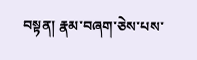བསྟན། རྣམ་བཞག་ཅེས་པས་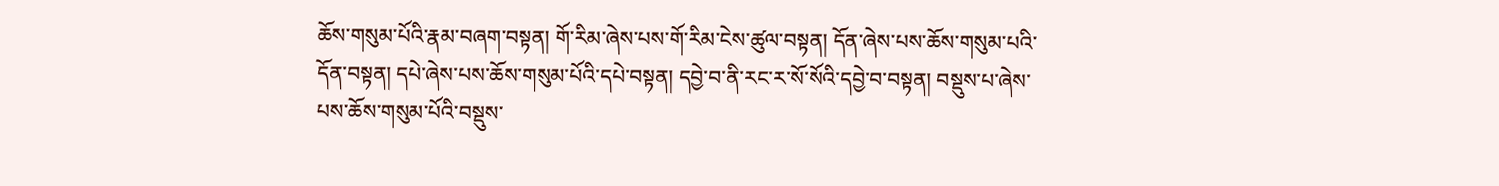ཆོས་གསུམ་པོའི་རྣམ་བཞག་བསྟན། གོ་རིམ་ཞེས་པས་གོ་རིམ་ངེས་ཚུལ་བསྟན། དོན་ཞེས་པས་ཆོས་གསུམ་པའི་དོན་བསྟན། དཔེ་ཞེས་པས་ཆོས་གསུམ་པོའི་དཔེ་བསྟན། དབྱེ་བ་ནི་རང་ར་སོ་སོའི་དབྱེ་བ་བསྟན། བསྡུས་པ་ཞེས་པས་ཆོས་གསུམ་པོའི་བསྡུས་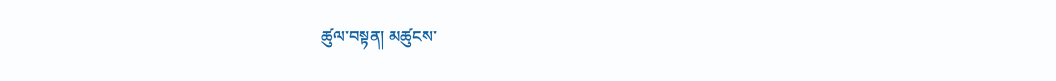ཚུལ་བསྟན། མཚུངས་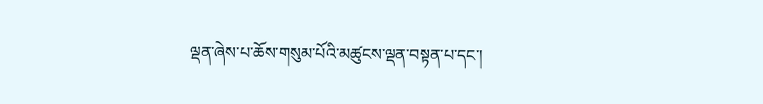ལྡན་ཞེས་པ་ཆོས་གསུམ་པོའི་མཚུངས་ལྡན་བསྟན་པ་དང་།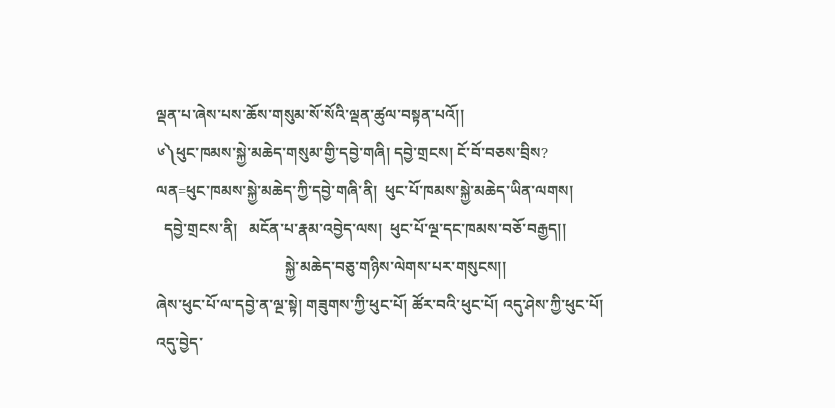ལྡན་པ་ཞེས་པས་ཆོས་གསུམ་སོ་སོའི་ལྡན་ཚུལ་བསྟན་པའོ།།
༦༽ཕུང་ཁམས་སྐྱེ་མཆེད་གསུམ་གྱི་དབྱེ་གཞི། དབྱེ་གྲངས། ངོ་བོ་བཅས་བྲིས?
ལན=ཕུང་ཁམས་སྐྱེ་མཆེད་ཀྱི་དབྱེ་གཞི་ནི།  ཕུང་པོ་ཁམས་སྐྱེ་མཆེད་ཡིན་ལགས།
  དབྱེ་གྲངས་ནི།   མངོན་པ་རྣམ་འབྱེད་ལས།  ཕུང་པོ་ལྔ་དང་ཁམས་བཅོ་བརྒྱད།།
                                 སྐྱེ་མཆེད་བཅུ་གཉིས་ལེགས་པར་གསུངས།།
ཞེས་ཕུང་པོ་ལ་དབྱེ་ན་ལྔ་སྟེ། གཟུགས་ཀྱི་ཕུང་པོ། ཚོར་བའི་ཕུང་པོ། འདུ་ཤེས་ཀྱི་ཕུང་པོ། འདུ་བྱེད་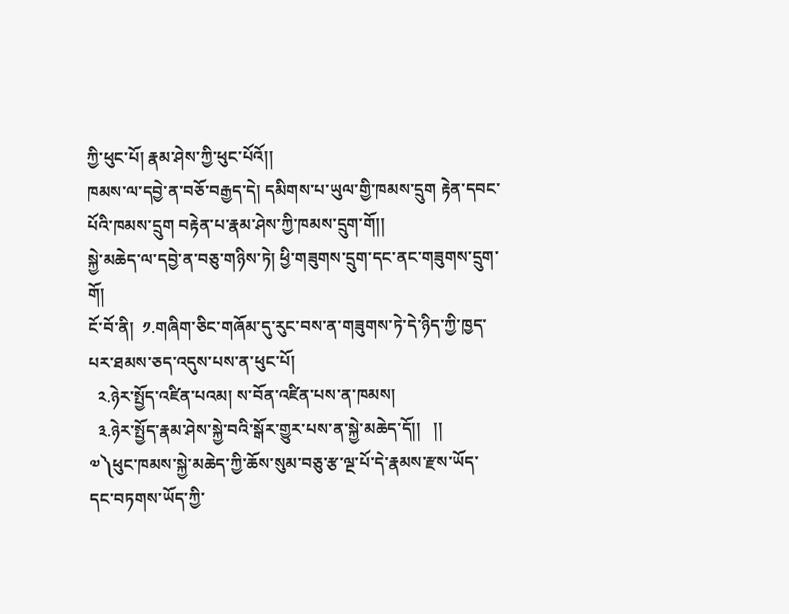ཀྱི་ཕུང་པོ། རྣམ་ཤེས་ཀྱི་ཕུང་པོའོ།།
ཁམས་ལ་དབྱེ་ན་བཅོ་བརྒྱད་དེ། དམིགས་པ་ཡུལ་གྱི་ཁམས་དྲུག རྟེན་དབང་པོའི་ཁམས་དྲུག བརྟེན་པ་རྣམ་ཤེས་ཀྱི་ཁམས་དྲུག་གོ།།
སྐྱེ་མཆེད་ལ་དབྱེ་ན་བཅུ་གཉིས་ཏེ། ཕྱི་གཟུགས་དྲུག་དང་ནང་གཟུགས་དྲུག་གོ།
ངོ་བོ་ནི།  ༡.གཞིག་ཅིང་གཞོམ་དུ་རུང་བས་ན་གཟུགས་ཏེ་དེ་ཉིད་ཀྱི་ཁྱད་པར་ཐམས་ཅད་འདུས་པས་ན་ཕུང་པོ།
  ༢.ཉེར་སྤྱོད་འཛིན་པའམ། ས་བོན་འཛིན་པས་ན་ཁམས།
  ༣.ཉེར་སྤྱོད་རྣམ་ཤེས་སྐྱེ་བའི་སྒོར་གྱུར་པས་ན་སྐྱེ་མཆེད་དོ།།   །།
༧༽ཕུང་ཁམས་སྐྱེ་མཆེད་ཀྱི་ཆོས་སུམ་བཅུ་རྩ་ལྔ་པོ་དེ་རྣམས་རྫས་ཡོད་དང་བཏགས་ཡོད་ཀྱི་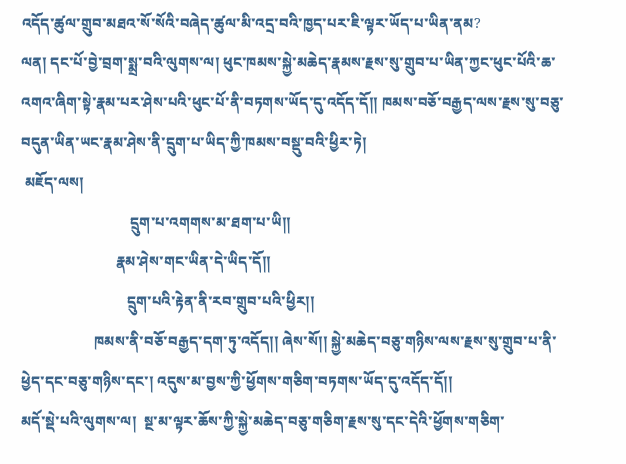འདོད་ཚུལ་གྲུབ་མཐའ་སོ་སོའི་བཞེད་ཚུལ་མི་འདྲ་བའི་ཁྱད་པར་ཇི་ལྟར་ཡོད་པ་ཡིན་ནམ?
ལན། དང་པོ་བྱེ་བྲག་སྨྲ་བའི་ལུགས་ལ། ཕུང་ཁམས་སྐྱེ་མཆེད་རྣམས་རྗས་སུ་གྲུབ་པ་ཡིན་ཀྱང་ཕུང་པོའི་ཆ་འགའ་ཞིག་སྟེ་རྣམ་པར་ཤེས་པའི་ཕུང་པོ་ནི་བཏགས་ཡོད་དུ་འདོད་དོ།། ཁམས་བཅོ་བརྒྱད་ལས་རྗས་སུ་བཅུ་བདུན་ཡིན་ཡང་རྣམ་ཤེས་ནི་དྲུག་པ་ཡིད་ཀྱི་ཁམས་བསྡུ་བའི་ཕྱིར་ཏེ།
 མཇོད་ལས།
                              དྲུག་པ་འགགས་མ་ཐག་པ་ཡི།།
                          རྣམ་ཤེས་གང་ཡིན་དེ་ཡིད་དོ།།
                             དྲུག་པའི་རྟེན་ནི་རབ་གྲུབ་པའི་ཕྱིར།།
                    ཁམས་ནི་བཅོ་བརྒྱད་དག་ཏུ་འདོད།། ཞེས་སོ།། སྐྱེ་མཆེད་བཅུ་གཉིས་ལས་རྗས་སུ་གྲུབ་པ་ནི་ཕྱེད་དང་བཅུ་གཉིས་དང་། འདུས་མ་བྱས་ཀྱི་ཕྱོགས་གཅིག་བཏགས་ཡོད་དུ་འདོད་དོ།།
མདོ་སྡེ་པའི་ལུགས་ལ།  སྔ་མ་ལྟར་ཆོས་ཀྱི་སྐྱེ་མཆེད་བཅུ་གཅིག་རྗས་སུ་དང་དེའི་ཕྱོགས་གཅིག་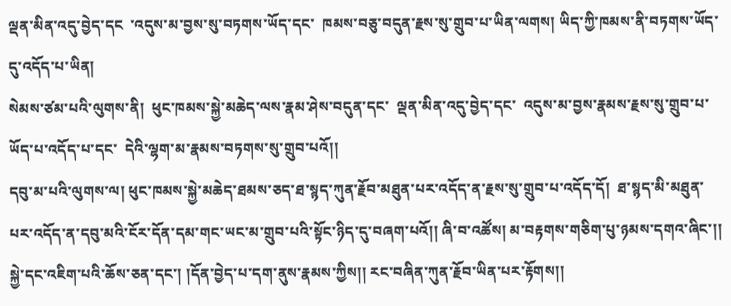ལྡན་མིན་འདུ་བྱེད་དང  ་འདུས་མ་བྱས་སུ་བཏགས་ཡོད་དང་  ཁམས་བཅུ་བདུན་རྗས་སུ་གྲུབ་པ་ཡིན་ལགས། ཡིད་ཀྱི་ཁམས་ནི་བཏགས་ཡོད་དུ་འདོད་པ་ཡིན།
སེམས་ཙམ་པའི་ལུགས་ནི།  ཕུང་ཁམས་སྐྱེ་མཆེད་ལས་རྣམ་ཤེས་བདུན་དང་  ལྡན་མིན་འདུ་བྱེད་དང་  འདུས་མ་བྱས་རྣམས་རྗས་སུ་གྲུབ་པ་ཡོད་པ་འདོད་པ་དང་  དེའི་ལྷག་མ་རྣམས་བཏགས་སུ་གྲུབ་པའོ།།
དབུ་མ་པའི་ལུགས་ལ། ཕུང་ཁམས་སྐྱེ་མཆེད་ཐམས་ཅད་ཐ་སྙད་ཀུན་རྗོབ་མཐུན་པར་འདོད་ན་རྗས་སུ་གྲུབ་པ་འདོད་དོ།  ཐ་སྙད་མི་མཐུན་པར་འདོད་ན་དབུ་མའི་ངོར་དོན་དམ་གང་ཡང་མ་གྲུབ་པའི་སྟོང་ཉིད་དུ་བཞག་པའོ།། ཞི་བ་འཚོས། མ་བརྟགས་གཅིག་པུ་ཉམས་དགའ་ཞིང་།།  སྐྱེ་དང་འཇིག་པའི་ཆོས་ཅན་དང་། །དོན་བྱེད་པ་དག་ནུས་རྣམས་ཀྱིས།། རང་བཞིན་ཀུན་རྗོབ་ཡིན་པར་རྟོགས།།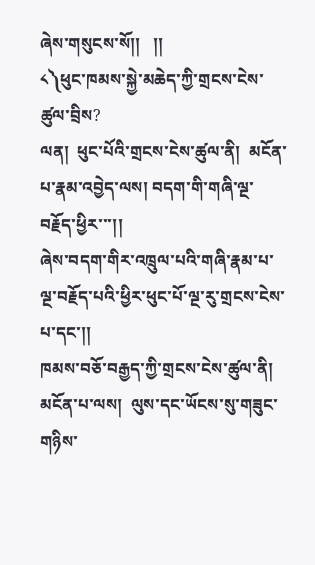ཞེས་གསུངས་སོ།།   །།
༨༽ཕུང་ཁམས་སྐྱེ་མཆེད་ཀྱི་གྲངས་ངེས་ཚུལ་བྲིས?
ལན།  ཕུང་པོའི་གྲངས་ངེས་ཚུལ་ནི།  མངོན་པ་རྣམ་འབྱེད་ལས། བདག་གི་གཞི་ལྔ་བརྗོད་ཕྱིར་་་།།
ཞེས་བདག་གིར་འཁྲུལ་པའི་གཞི་རྣམ་པ་ལྔ་བརྗོད་པའི་ཕྱིར་ཕུང་པོ་ལྔ་རུ་གྲངས་ངེས་པ་དང་།།
ཁམས་བཅོ་བརྒྱད་ཀྱི་གྲངས་ངེས་ཚུལ་ནི། མངོན་པ་ལས།  ལུས་དང་ཡོངས་སུ་གཟུང་གཉིས་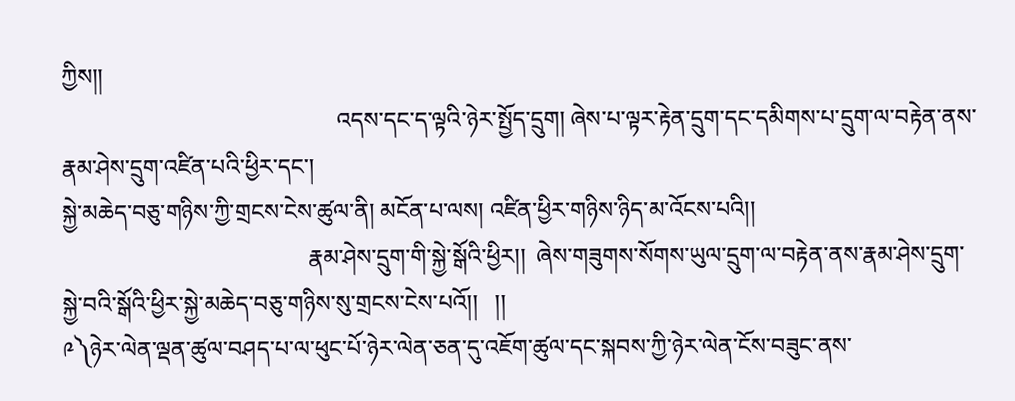ཀྱིས།།
                                                འདས་དང་ད་ལྟའི་ཉེར་སྤྱོད་དྲུག། ཞེས་པ་ལྟར་རྟེན་དྲུག་དང་དམིགས་པ་དྲུག་ལ་བརྟེན་ནས་རྣམ་ཤེས་དྲུག་འཛིན་པའི་ཕྱིར་དང་།
སྐྱེ་མཆེད་བཅུ་གཉིས་ཀྱི་གྲངས་ངེས་ཚུལ་ནི། མངོན་པ་ལས། འཛིན་ཕྱིར་གཉིས་ཉིད་མ་འོངས་པའི།།
                                           རྣམ་ཤེས་དྲུག་གི་སྐྱེ་སྒོའི་ཕྱིར།།  ཞེས་གཟུགས་སོགས་ཡུལ་དྲུག་ལ་བརྟེན་ནས་རྣམ་ཤེས་དྲུག་སྐྱེ་བའི་སྒོའི་ཕྱིར་སྐྱེ་མཆེད་བཅུ་གཉིས་སུ་གྲངས་ངེས་པའོ།།   །།
༩༽ཉེར་ལེན་ལྡན་ཚུལ་བཤད་པ་ལ་ཕུང་པོ་ཉེར་ལེན་ཅན་དུ་འཇོག་ཚུལ་དང་སྐབས་ཀྱི་ཉེར་ལེན་ངོས་བཟུང་ནས་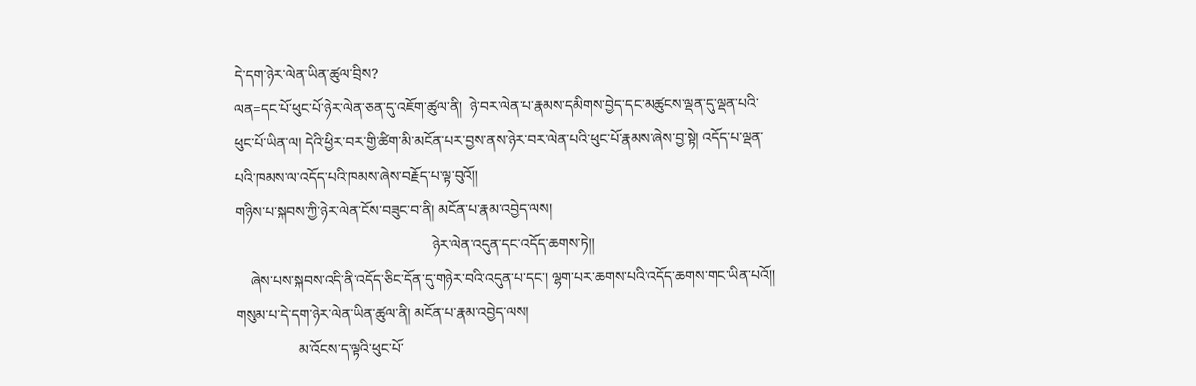དེ་དག་ཉེར་ལེན་ཡིན་ཚུལ་བྲིས?
ལན=དང་པོ་ཕུང་པོ་ཉེར་ལེན་ཅན་དུ་འཇོག་ཚུལ་ནི།  ཉེ་བར་ལེན་པ་རྣམས་དམིགས་བྱེད་དང་མཚུངས་ལྡན་དུ་ལྡན་པའི་ཕུང་པོ་ཡིན་ལ། དེའི་ཕྱིར་བར་གྱི་ཚིག་མི་མངོན་པར་བྱས་ནས་ཉེར་བར་ལེན་པའི་ཕུང་པོ་རྣམས་ཞེས་བྱ་སྟེ། འདོད་པ་ལྡན་པའི་ཁམས་ལ་འདོད་པའི་ཁམས་ཞེས་བརྗོད་པ་ལྟ་བུའོ།།
གཉིས་པ་སྐབས་ཀྱི་ཉེར་ལེན་ངོས་བཟུང་བ་ནི། མངོན་པ་རྣམ་འབྱེད་ལས།
                                                      ཉེར་ལེན་འདུན་དང་འདོད་ཆགས་ཏེ།།
    ཞེས་པས་སྐབས་འདི་ནི་འདོད་ཅིང་དོན་དུ་གཉེར་བའི་འདུན་པ་དང་། ལྷག་པར་ཆགས་པའི་འདོད་ཆགས་གང་ཡིན་པའོ།།
གསུམ་པ་དེ་དག་ཉེར་ལེན་ཡིན་ཚུལ་ནི། མངོན་པ་རྣམ་འབྱེད་ལས།
                 མ་འོངས་ད་ལྟའི་ཕུང་པོ་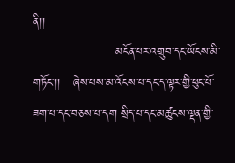ནི།།
                    མངོན་པར་འགྲུབ་དང་ཡོངས་མི་གཏོང་།།   ཞེས་པས་མ་འོངས་པ་དང་ད་ལྟར་གྱི་ཕུང་པོ་ཟག་པ་དང་བཅས་པ་དག སྲིད་པ་དང་མཚུངས་ལྡན་གྱི་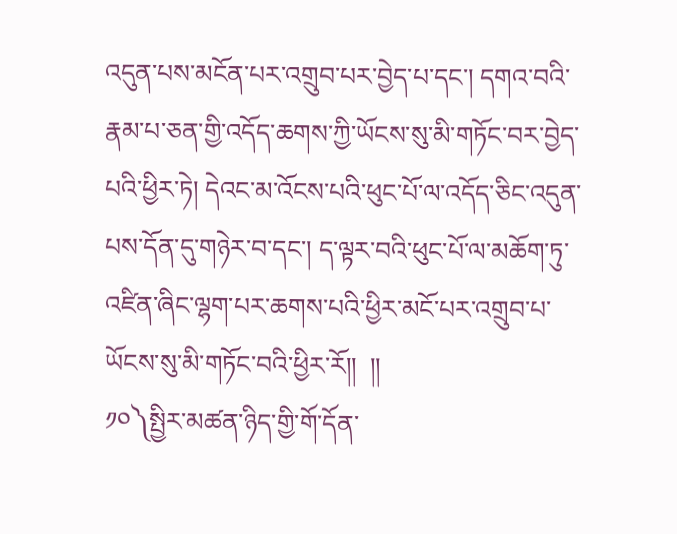འདུན་པས་མངོན་པར་འགྲུབ་པར་བྱེད་པ་དང་། དགའ་བའི་རྣམ་པ་ཅན་གྱི་འདོད་ཆགས་ཀྱི་ཡོངས་སུ་མི་གཏོང་བར་བྱེད་པའི་ཕྱིར་ཏེ། དེའང་མ་འོངས་པའི་ཕུང་པོ་ལ་འདོད་ཅིང་འདུན་པས་དོན་དུ་གཉེར་བ་དང་། ད་ལྟར་བའི་ཕུང་པོ་ལ་མཆོག་ཏུ་འཛིན་ཞིང་ལྷག་པར་ཆགས་པའི་ཕྱིར་མངོ་པར་འགྲུབ་པ་ཡོངས་སུ་མི་གཏོང་བའི་ཕྱིར་རོ།།  །།
༡༠༽སྤྱིར་མཚན་ཉིད་གྱི་གོ་དོན་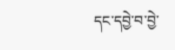དང་དབྱེ་བ་བྱེ་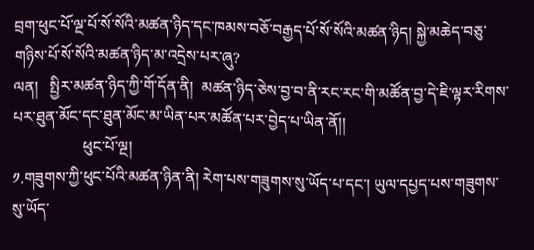བྲག་ཕུང་པོ་ལྔ་པོ་སོ་སོའི་མཚན་ཉིད་དང་ཁམས་བཅོ་བརྒྱད་པོ་སོ་སོའི་མཚན་ཉིད། སྐྱེ་མཆེད་བཅུ་གཉིས་པོ་སོ་སོའི་མཚན་ཉིད་མ་འདྲེས་པར་ཞུ?
ལན།   སྤྱིར་མཚན་ཉིད་ཀྱི་གོ་དོན་ནི།  མཚན་ཉིད་ཅེས་བྱ་བ་ནི་རང་རང་གི་མཚོན་བྱ་དེ་ཇི་ལྟར་རིགས་པར་ཐུན་མོང་དང་ཐུན་མོང་མ་ཡིན་པར་མཚོན་པར་བྱེད་པ་ཡིན་ནོ།།
                  ཕུང་པོ་ལྔ།
༡.གཟུགས་ཀྱི་ཕུང་པོའི་མཚན་ཉིན་ནི། རེག་པས་གཟུགས་སུ་ཡོད་པ་དང་། ཡུལ་དཔྱད་པས་གཟུགས་སུ་ཡོད་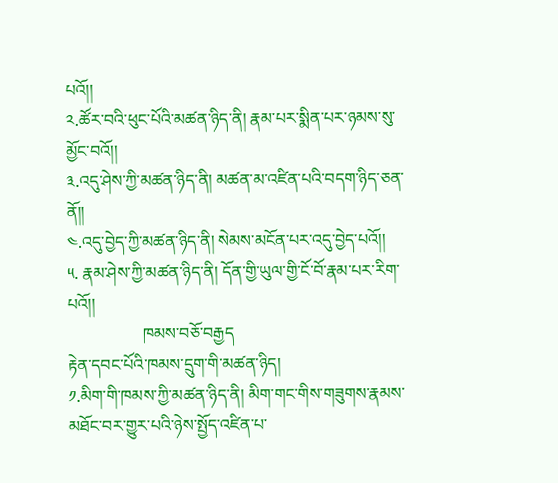པའོ།།
༢.ཚོར་བའི་ཕུང་པོའི་མཚན་ཉིད་ནི། རྣམ་པར་སྨིན་པར་ཉམས་སུ་མྱོང་བའོ།།
༣.འདུ་ཤེས་ཀྱི་མཚན་ཉིད་ནི། མཚན་མ་འཛིན་པའི་བདག་ཉིད་ཅན་ནོ།།
༤.འདུ་བྱེད་ཀྱི་མཚན་ཉིད་ནི། སེམས་མངོན་པར་འདུ་བྱེད་པའོ།།
༥. རྣམ་ཤེས་ཀྱི་མཚན་ཉིད་ནི། དོན་གྱི་ཡུལ་གྱི་ངོ་བོ་རྣམ་པར་རིག་པའོ།།
                  ཁམས་བཅོ་བརྒྱད
རྟེན་དབང་པོའི་ཁམས་དྲུག་གི་མཚན་ཉིད།
༡.མིག་གི་ཁམས་ཀྱི་མཚན་ཉིད་ནི། མིག་གང་གིས་གཟུགས་རྣམས་མཐོང་བར་གྱུར་པའི་ཉེས་སྤྱོད་འཛིན་པ་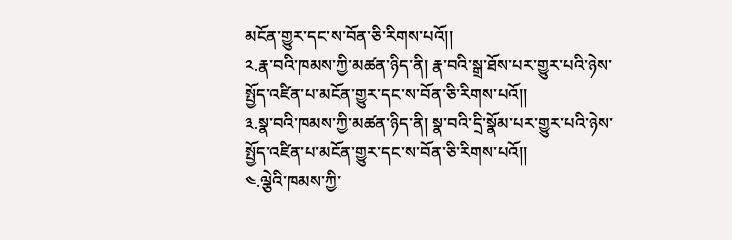མངོན་གྱུར་དང་ས་བོན་ཅི་རིགས་པའོ།།
༢.རྣ་བའི་ཁམས་ཀྱི་མཚན་ཉིད་ནི། རྣ་བའི་སྒྲ་ཐོས་པར་གྱུར་པའི་ཉེས་སྤྱོད་འཛིན་པ་མངོན་གྱུར་དང་ས་བོན་ཅི་རིགས་པའོ།།
༣.སྣ་བའི་ཁམས་ཀྱི་མཚན་ཉིད་ནི། སྣ་བའི་དྲི་སྣོམ་པར་གྱུར་པའི་ཉེས་སྤྱོད་འཛིན་པ་མངོན་གྱུར་དང་ས་བོན་ཅི་རིགས་པའོ།།
༤.ལྕེའི་ཁམས་ཀྱི་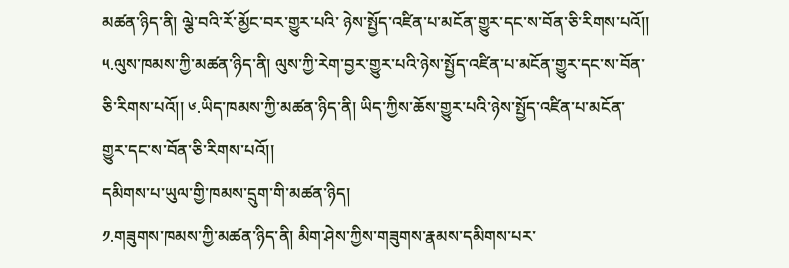མཚན་ཉིད་ནི། ལྕེ་བའི་རོ་མྱོང་བར་གྱུར་པའི་ ཉེས་སྤྱོད་འཛིན་པ་མངོན་གྱུར་དང་ས་བོན་ཅི་རིགས་པའོ།།
༥.ལུས་ཁམས་ཀྱི་མཚན་ཉིད་ནི། ལུས་ཀྱི་རེག་བྱར་གྱུར་པའི་ཉེས་སྤྱོད་འཛིན་པ་མངོན་གྱུར་དང་ས་བོན་ཅི་རིགས་པའོ།། ༦.ཡིད་ཁམས་ཀྱི་མཚན་ཉིད་ནི། ཡིད་ཀྱིས་ཆོས་གྱུར་པའི་ཉེས་སྤྱོད་འཛིན་པ་མངོན་གྱུར་དང་ས་བོན་ཅི་རིགས་པའོ།།
དམིགས་པ་ཡུལ་གྱི་ཁམས་དྲུག་གི་མཚན་ཉིད།
༡.གཟུགས་ཁམས་ཀྱི་མཚན་ཉིད་ནི། མིག་ཤེས་ཀྱིས་གཟུགས་རྣམས་དམིགས་པར་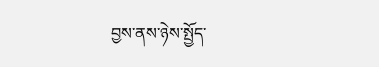བྱས་ནས་ཉེས་སྤྱོད་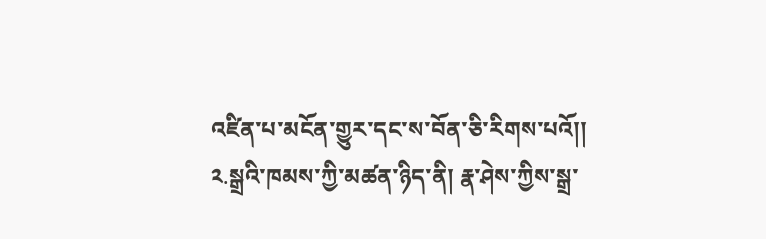འཛིན་པ་མངོན་གྱུར་དང་ས་བོན་ཅི་རིགས་པའོ།།
༢.སྒྲའི་ཁམས་ཀྱི་མཚན་ཉིད་ནི། རྣ་ཤེས་ཀྱིས་སྒྲ་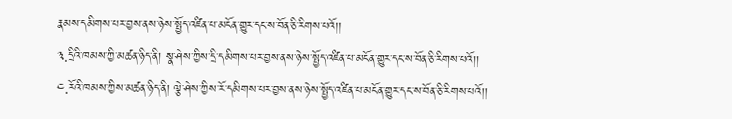རྣམས་དམིགས་པར་བྱས་ནས་ཉེས་སྤྱོད་འཛིན་པ་མངོན་གྱུར་དང་ས་བོན་ཅི་རིགས་པའོ།།
༣.དྲིའི་ཁམས་ཀྱི་མཚན་ཉིད་ནི། སྣ་ཤེས་ཀྱིས་དྲི་དམིགས་པར་བྱས་ནས་ཉེས་སྤྱོད་འཛིན་པ་མངོན་གྱུར་དང་ས་བོན་ཅི་རིགས་པའོ།།
༤.རོའི་ཁམས་ཀྱིས་མཚན་ཉིད་ནི། ལྕེ་ཤེས་ཀྱིས་རོ་དམིགས་པར་བྱས་ནས་ཉེས་སྤྱོད་འཛིན་པ་མངོན་གྱུར་དང་ས་བོན་ཅི་རིགས་པའོ།།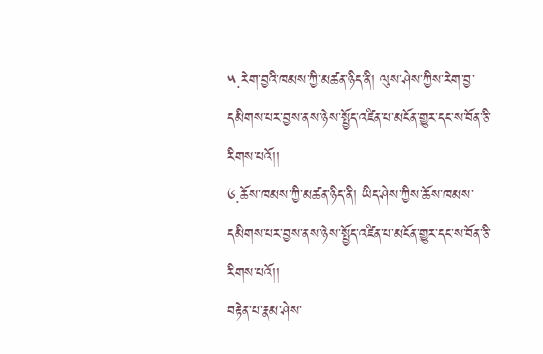༥.རེག་བྱའི་ཁམས་ཀྱི་མཚན་ཉིད་ནི། ལུས་ཤེས་ཀྱིས་རེག་བྱ་དམིགས་པར་བྱས་ནས་ཉེས་སྤྱོད་འཛིན་པ་མངོན་གྱུར་དང་ས་བོན་ཅི་རིགས་པའོ།།
༦.ཆོས་ཁམས་ཀྱི་མཚན་ཉིད་ནི། ཡིད་ཤེས་ཀྱིས་ཆོས་ཁམས་དམིགས་པར་བྱས་ནས་ཉེས་སྤྱོད་འཛིན་པ་མངོན་གྱུར་དང་ས་བོན་ཅི་རིགས་པའོ།།
བརྟེན་པ་རྣམ་ཤེས་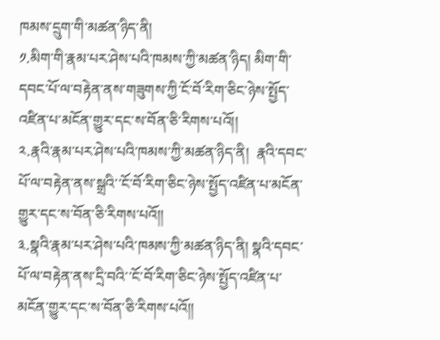ཁམས་དྲུག་གི་མཚན་ཉིད་ནི།
༡.མིག་གི་རྣམ་པར་ཤེས་པའི་ཁམས་ཀྱི་མཚན་ཉིད། མིག་གི་དབང་པོ་ལ་བརྟེན་ནས་གཟུགས་ཀྱི་ངོ་བོ་རིག་ཅིང་ཉེས་སྤྱོད་འཛིན་པ་མངོན་གྱུར་དང་ས་བོན་ཅི་རིགས་པའོ།།
༢.རྣའི་རྣམ་པར་ཤེས་པའི་ཁམས་ཀྱི་མཚན་ཉིད་ནི།  རྣའི་དབང་པོ་ལ་བརྟེན་ནས་སྒྲའི་་ངོ་བོ་རིག་ཅིང་ཉེས་སྤྱོད་འཛིན་པ་མངོན་གྱུར་དང་ས་བོན་ཅི་རིགས་པའོ།།
༣.སྣའི་རྣམ་པར་ཤེས་པའི་ཁམས་ཀྱི་མཚན་ཉིད་ནི། སྣའི་དབང་པོ་ལ་བརྟེན་ནས་དྲི་བའི་་ངོ་བོ་རིག་ཅིང་ཉེས་སྤྱོད་འཛིན་པ་མངོན་གྱུར་དང་ས་བོན་ཅི་རིགས་པའོ།།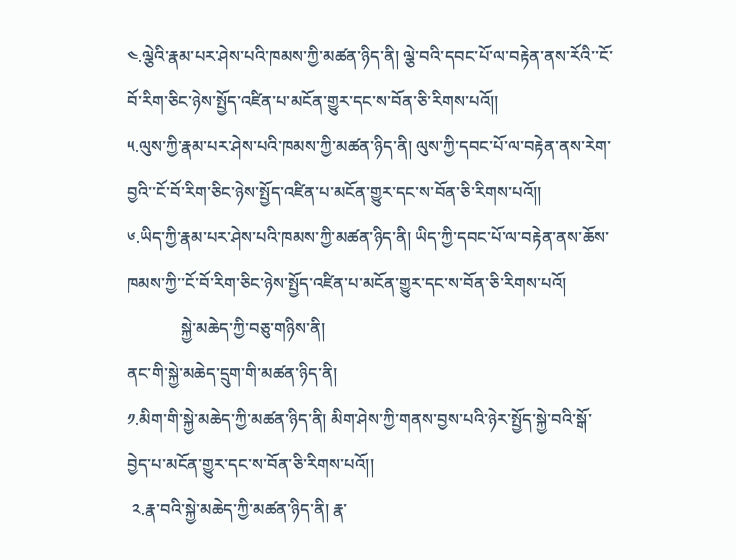༤.ལྕེའི་རྣམ་པར་ཤེས་པའི་ཁམས་ཀྱི་མཚན་ཉིད་ནི། ལྕེ་བའི་དབང་པོ་ལ་བརྟེན་ནས་རོའི་་ངོ་བོ་རིག་ཅིང་ཉེས་སྤྱོད་འཛིན་པ་མངོན་གྱུར་དང་ས་བོན་ཅི་རིགས་པའོ།།
༥.ལུས་ཀྱི་རྣམ་པར་ཤེས་པའི་ཁམས་ཀྱི་མཚན་ཉིད་ནི། ལུས་ཀྱི་དབང་པོ་ལ་བརྟེན་ནས་རེག་བྱའི་་ངོ་བོ་རིག་ཅིང་ཉེས་སྤྱོད་འཛིན་པ་མངོན་གྱུར་དང་ས་བོན་ཅི་རིགས་པའོ།།
༦.ཡིད་ཀྱི་རྣམ་པར་ཤེས་པའི་ཁམས་ཀྱི་མཚན་ཉིད་ནི། ཡིད་ཀྱི་དབང་པོ་ལ་བརྟེན་ནས་ཆོས་ཁམས་ཀྱི་་ངོ་བོ་རིག་ཅིང་ཉེས་སྤྱོད་འཛིན་པ་མངོན་གྱུར་དང་ས་བོན་ཅི་རིགས་པའོ།
             སྐྱེ་མཆེད་ཀྱི་བཅུ་གཉིས་ནི།
ནང་གི་སྐྱེ་མཆེད་དྲུག་གི་མཚན་ཉིད་ནི།
༡.མིག་གི་སྐྱེ་མཆེད་ཀྱི་མཚན་ཉིད་ནི། མིག་ཤེས་ཀྱི་གནས་བྱས་པའི་ཉེར་སྤྱོད་སྐྱེ་བའི་སྒོ་བྱེད་པ་མངོན་གྱུར་དང་ས་བོན་ཅི་རིགས་པའོ།།
 ༢.རྣ་བའི་སྐྱེ་མཆེད་ཀྱི་མཚན་ཉིད་ནི། རྣ་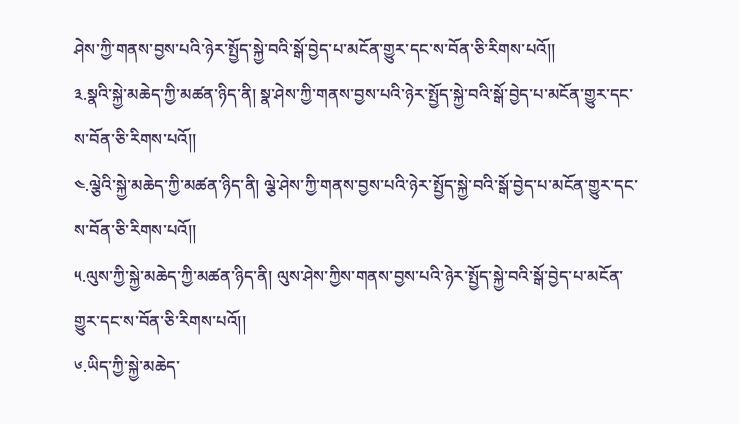ཤེས་ཀྱི་གནས་བྱས་པའི་ཉེར་སྤྱོད་སྐྱེ་བའི་སྒོ་བྱེད་པ་མངོན་གྱུར་དང་ས་བོན་ཅི་རིགས་པའོ།།
༣.སྣའི་སྐྱེ་མཆེད་ཀྱི་མཚན་ཉིད་ནི། སྣ་ཤེས་ཀྱི་གནས་བྱས་པའི་ཉེར་སྤྱོད་སྐྱེ་བའི་སྒོ་བྱེད་པ་མངོན་གྱུར་དང་ས་བོན་ཅི་རིགས་པའོ།།
༤.ལྕེའི་སྐྱེ་མཆེད་ཀྱི་མཚན་ཉིད་ནི། ལྕེ་ཤེས་ཀྱི་གནས་བྱས་པའི་ཉེར་སྤྱོད་སྐྱེ་བའི་སྒོ་བྱེད་པ་མངོན་གྱུར་དང་ས་བོན་ཅི་རིགས་པའོ།།
༥.ལུས་ཀྱི་སྐྱེ་མཆེད་ཀྱི་མཚན་ཉིད་ནི། ལུས་ཤེས་ཀྱིས་གནས་བྱས་པའི་ཉེར་སྤྱོད་སྐྱེ་བའི་སྒོ་བྱེད་པ་མངོན་གྱུར་དང་ས་བོན་ཅི་རིགས་པའོ།།
༦.ཡིད་ཀྱི་སྐྱེ་མཆེད་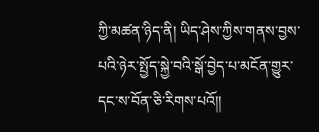ཀྱི་མཚན་ཉིད་ནི། ཡིད་ཤེས་ཀྱིས་གནས་བྱས་པའི་ཉེར་སྤྱོད་སྐྱེ་བའི་སྒོ་བྱེད་པ་མངོན་གྱུར་དང་ས་བོན་ཅི་རིགས་པའོ།།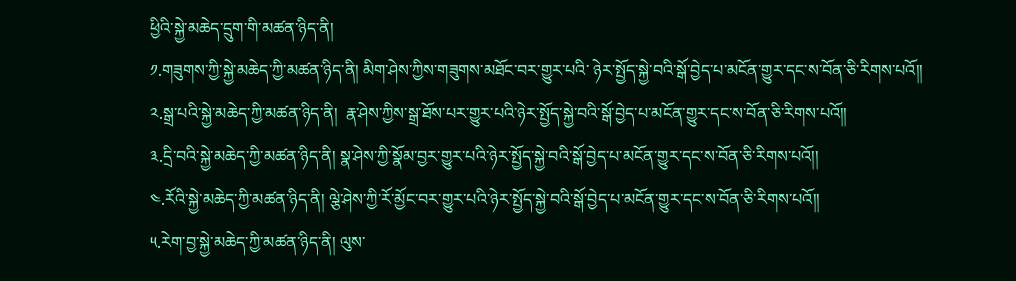ཕྱིའི་སྐྱེ་མཆེད་དྲུག་གི་མཚན་ཉིད་ནི།
༡.གཟུགས་ཀྱི་སྐྱེ་མཆེད་ཀྱི་མཚན་ཉིད་ནི། མིག་ཤེས་ཀྱིས་གཟུགས་མཐོང་བར་གྱུར་པའི་ ཉེར་སྤྱོད་སྐྱེ་བའི་སྒོ་བྱེད་པ་མངོན་གྱུར་དང་ས་བོན་ཅི་རིགས་པའོ།།
༢.སྒྲ་པའི་སྐྱེ་མཆེད་ཀྱི་མཚན་ཉིད་ནི།  རྣ་ཤེས་ཀྱིས་སྒྲ་ཐོས་པར་གྱུར་པའི་ཉེར་སྤྱོད་སྐྱེ་བའི་སྒོ་བྱེད་པ་མངོན་གྱུར་དང་ས་བོན་ཅི་རིགས་པའོ།།
༣.དྲི་བའི་སྐྱེ་མཆེད་ཀྱི་མཚན་ཉིད་ནི། སྣ་ཤེས་ཀྱི་སྣོམ་བྱར་གྱུར་པའི་ཉེར་སྤྱོད་སྐྱེ་བའི་སྒོ་བྱེད་པ་མངོན་གྱུར་དང་ས་བོན་ཅི་རིགས་པའོ།།
༤.རོའི་སྐྱེ་མཆེད་ཀྱི་མཚན་ཉིད་ནི། ལྕེ་ཤེས་ཀྱི་རོ་མྱོང་བར་གྱུར་པའི་ཉེར་སྤྱོད་སྐྱེ་བའི་སྒོ་བྱེད་པ་མངོན་གྱུར་དང་ས་བོན་ཅི་རིགས་པའོ།།
༥.རེག་བྱ་སྐྱེ་མཆེད་ཀྱི་མཚན་ཉིད་ནི། ལུས་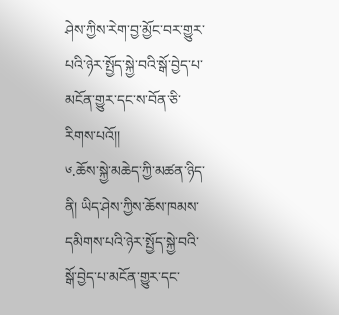ཤེས་ཀྱིས་རེག་བྱ་མྱོང་བར་གྱུར་པའི་ཉེར་སྤྱོད་སྐྱེ་བའི་སྒོ་བྱེད་པ་མངོན་གྱུར་དང་ས་བོན་ཅི་རིགས་པའོ།།
༦.ཆོས་སྐྱེ་མཆེད་ཀྱི་མཚན་ཉིད་ནི། ཡིད་ཤེས་ཀྱིས་ཆོས་ཁམས་དམིགས་པའི་ཉེར་སྤྱོད་སྐྱེ་བའི་སྒོ་བྱེད་པ་མངོན་གྱུར་དང་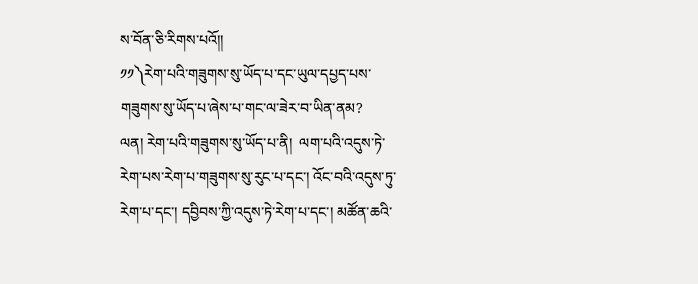ས་བོན་ཅི་རིགས་པའོ།།
༡༡༽རེག་པའི་གཟུགས་སུ་ཡོད་པ་དང་ཡུལ་དཔྱད་པས་གཟུགས་སུ་ཡོད་པ་ཞེས་པ་གང་ལ་ཟེར་བ་ཡིན་ནམ?
ལན། རེག་པའི་གཟུགས་སུ་ཡོད་པ་ནི།  ལག་པའི་འདུས་ཏེ་རེག་པས་རེག་པ་གཟུགས་སུ་རུང་པ་དང་། འོང་བའི་འདུས་ཏུ་རེག་པ་དང་། དབྱིབས་ཀྱི་འདུས་ཏེ་རེག་པ་དང་། མཚོན་ཆའི་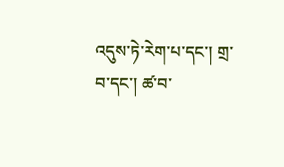འདུས་ཏེ་རེག་པ་དང་། གྲ་བ་དང་། ཚ་བ་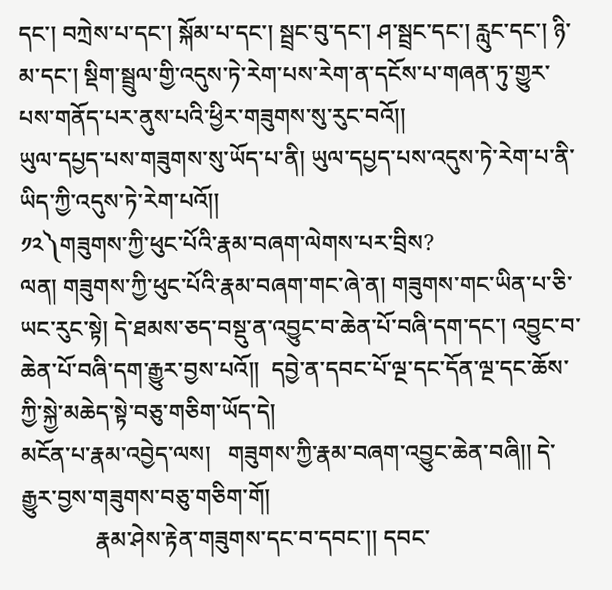དང་། བཀྲེས་པ་དང་། སྐོམ་པ་དང་། སྦྲང་བུ་དང་། ཤ་སྦྲང་དང་། རླུང་དང་། ཉི་མ་དང་། སྡིག་སྦྲུལ་གྱི་འདུས་ཏེ་རེག་པས་རེག་ན་དངོས་པ་གཞན་ཏུ་གྱུར་པས་གནོད་པར་ནུས་པའི་ཕྱིར་གཟུགས་སུ་རུང་བའོ།།
ཡུལ་དཔྱད་པས་གཟུགས་སུ་ཡོད་པ་ནི། ཡུལ་དཔྱད་པས་འདུས་ཏེ་རེག་པ་ནི་ཡིད་ཀྱི་འདུས་ཏེ་རེག་པའོ།།
༡༢༽གཟུགས་ཀྱི་ཕུང་པོའི་རྣམ་བཞག་ལེགས་པར་བྲིས?
ལན། གཟུགས་ཀྱི་ཕུང་པོའི་རྣམ་བཞག་གང་ཞེ་ན། གཟུགས་གང་ཡིན་པ་ཅི་ཡང་རུང་སྟེ། དེ་ཐམས་ཅད་བསྡུ་ན་འབྱུང་བ་ཆེན་པོ་བཞི་དག་དང་། འབྱུང་བ་ཆེན་པོ་བཞི་དག་རྒྱུར་བྱས་པའོ།།  དབྱེ་ན་དབང་པོ་ལྔ་དང་དོན་ལྔ་དང་ཆོས་ཀྱི་སྐྱེ་མཆེད་སྟེ་བཅུ་གཅིག་ཡོད་དེ།
མངོན་པ་རྣམ་འབྱེད་ལས།   གཟུགས་ཀྱི་རྣམ་བཞག་འབྱུང་ཆེན་བཞི།། དེ་རྒྱུར་བྱས་གཟུགས་བཅུ་གཅིག་གོ།
             རྣམ་ཤེས་རྟེན་གཟུགས་དང་བ་དབང་།། དབང་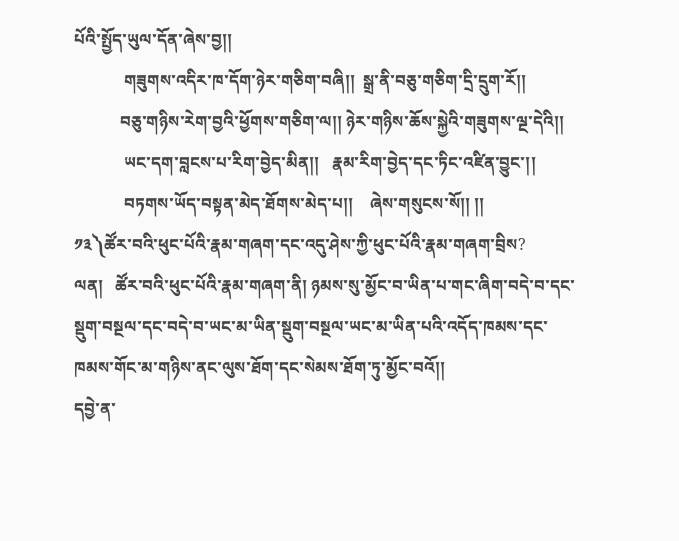པོའི་སྤྱོད་ཡུལ་དོན་ཞེས་བྱ།།
            གཟུགས་འདིར་ཁ་དོག་ཉེར་གཅིག་བཞི།།  སྒྲ་ནི་བཅུ་གཅིག་དྲི་དྲུག་རོ།།
           བཅུ་གཉིས་རེག་བྱའི་ཕྱོགས་གཅིག་ལ།། ཉེར་གཉིས་ཆོས་སྐྱེའི་གཟུགས་ལྔ་དེའི།།
            ཡང་དག་བླངས་པ་རིག་བྱེད་མིན།།   རྣམ་རིག་བྱེད་དང་ཏིང་འཛིན་བྱུང་།།
            བཏགས་ཡོད་བསྟན་མེད་ཐོགས་མེད་པ།།    ཞེས་གསུངས་སོ།། །།
༡༣༽ཚོར་བའི་ཕུང་པོའི་རྣམ་གཞག་དང་འདུ་ཤེས་ཀྱི་ཕུང་པོའི་རྣམ་གཞག་བྲིས?
ལན།   ཚོར་བའི་ཕུང་པོའི་རྣམ་གཞག་ནི། ཉམས་སུ་མྱོང་བ་ཡིན་པ་གང་ཞིག་བདེ་བ་དང་སྡུག་བསྔལ་དང་བདེ་བ་ཡང་མ་ཡིན་སྡུག་བསྔལ་ཡང་མ་ཡིན་པའི་འདོད་ཁམས་དང་ཁམས་གོང་མ་གཉིས་ནང་ལུས་ཐོག་དང་སེམས་ཐོག་ཏུ་མྱོང་བའོ།།
དབྱེ་ན་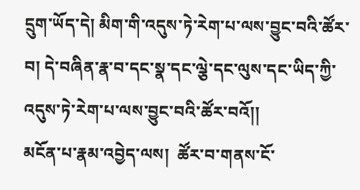དྲུག་ཡོད་དེ། མིག་གི་འདུས་ཏེ་རེག་པ་ལས་བྱུང་བའི་ཚོར་བ། དེ་བཞིན་རྣ་བ་དང་སྣ་དང་ལྕེ་དང་ལུས་དང་ཡིད་ཀྱི་འདུས་ཏེ་རེག་པ་ལས་བྱུང་བའི་ཚོར་བའོ།།
མངོན་པ་རྣམ་འབྱེད་ལས།  ཚོར་བ་གནས་ངོ་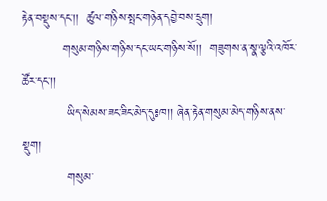རྟེན་བསྡུས་དང་།།  ཚུལ་གཉིས་སྤང་གཉེན་དབྱེ་བས་དྲུག།
          གསུམ་གཉིས་གཉིས་དང་ཡང་གཉིས་སོ།།  གཟུགས་ན་སྣ་ལྕའི་འཁོར་ཚོར་དང་།།
           ཡིད་སེམས་ཟང་ཟིང་མེད་དུ༔ཁ།། ཞེན་རྟེན་གསུམ་མེད་གཉིས་ནས་སྡུག།
           གསུམ་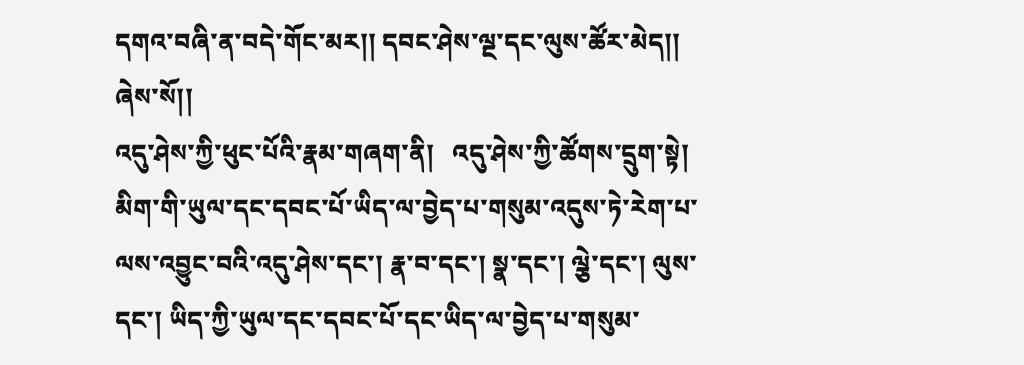དགའ་བཞི་ན་བདེ་གོང་མར།། དབང་ཤེས་ལྔ་དང་ལུས་ཚོར་མེད།།   ཞེས་སོ།།
འདུ་ཤེས་ཀྱི་ཕུང་པོའི་རྣམ་གཞག་ནི།   འདུ་ཤེས་ཀྱི་ཚོགས་དྲུག་སྟེ། མིག་གི་ཡུལ་དང་དབང་པོ་ཡིད་ལ་བྱེད་པ་གསུམ་འདུས་ཏེ་རེག་པ་ལས་འབྱུང་བའི་འདུ་ཤེས་དང་། རྣ་བ་དང་། སྣ་དང་། ལྕེ་དང་། ལུས་དང་། ཡིད་ཀྱི་ཡུལ་དང་དབང་པོ་དང་ཡིད་ལ་བྱེད་པ་གསུམ་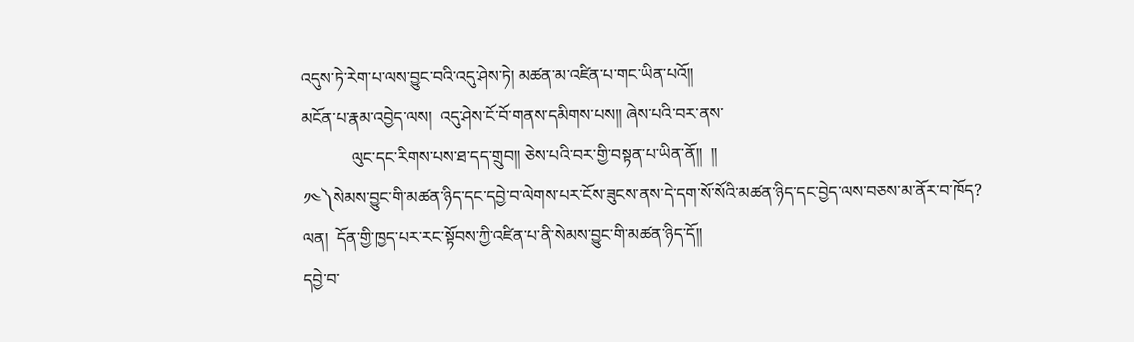འདུས་ཏེ་རེག་པ་ལས་བྱུང་བའི་འདུ་ཤེས་ཏེ། མཚན་མ་འཛིན་པ་གང་ཡིན་པའོ།།
མངོན་པ་རྣམ་འབྱེད་ལས།  འདུ་ཤེས་ངོ་བོ་གནས་དམིགས་པས།། ཞེས་པའི་བར་ནས་
            ལུང་དང་རིགས་པས་ཐ་དད་གྲུབ།། ཅེས་པའི་བར་གྱི་བསྟན་པ་ཡིན་ནོ།།  །།
༡༤༽སེམས་བྱུང་གི་མཚན་ཉིད་དང་དབྱེ་བ་ལེགས་པར་ངོས་ཟུངས་ནས་དེ་དག་སོ་སོའི་མཚན་ཉིད་དང་བྱེད་ལས་བཅས་མ་ནོར་བ་ཁོད?
ལན།  དོན་གྱི་ཁྱད་པར་རང་སྟོབས་ཀྱི་འཛིན་པ་ནི་སེམས་བྱུང་གི་མཚན་ཉིད་དོ།།
དབྱེ་བ་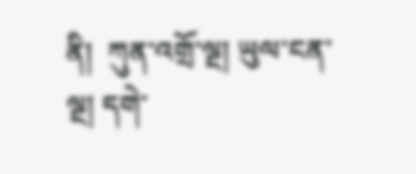ནི།  ཀུན་འགྲོ་ལྔ། ཡུལ་ངན་ལྔ། དགེ་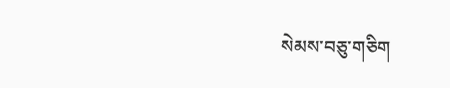སེམས་བཅུ་གཅིག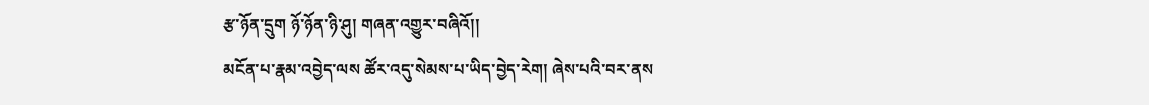རྩ་ཉོན་དྲུག ཉོ་ཉོན་ཉི་ཤུ། གཞན་འགྱུར་བཞིའོ།།
མངོན་པ་རྣམ་འབྱེད་ལས ཚོར་འདུ་སེམས་པ་ཡིད་བྱེད་རེག། ཞེས་པའི་བར་ནས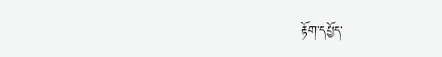རྟོག་དཔྱོད་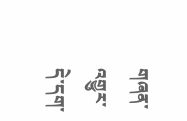གཞན་འགྱུར་དེ་དག་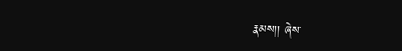རྣམས།། ཞེས་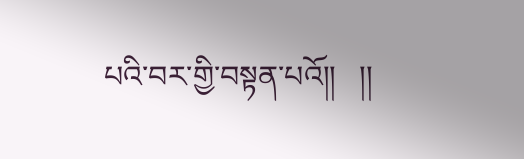པའི་བར་གྱི་བསྟན་པའོ།།   །།